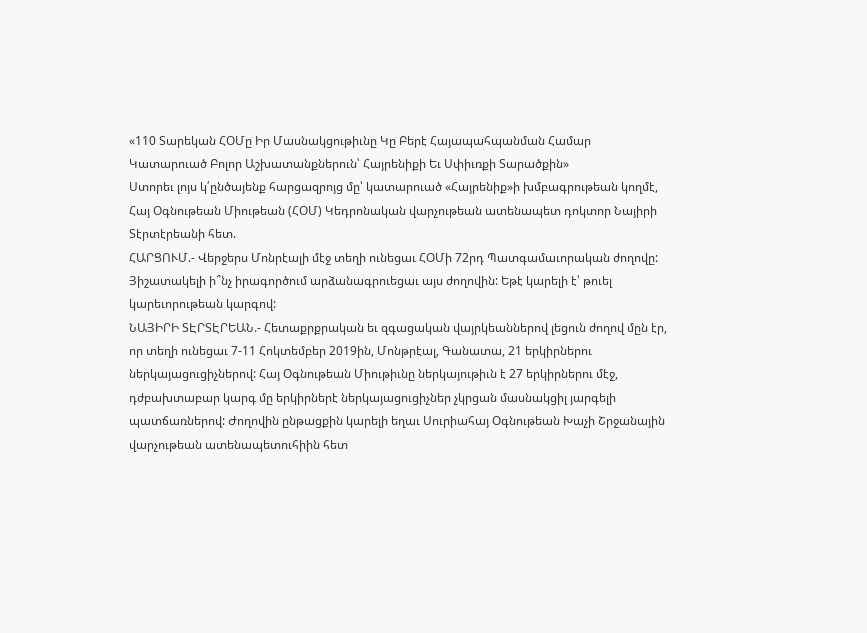«110 Տարեկան ՀՕՄը Իր Մասնակցութիւնը Կը Բերէ Հայապահպանման Համար Կատարուած Բոլոր Աշխատանքներուն՝ Հայրենիքի Եւ Սփիւռքի Տարածքին»
Ստորեւ լոյս կ՛ընծայենք հարցազրոյց մը՝ կատարուած «Հայրենիք»ի խմբագրութեան կողմէ, Հայ Օգնութեան Միութեան (ՀՕՄ) Կեդրոնական վարչութեան ատենապետ դոկտոր Նայիրի Տէրտէրեանի հետ.
ՀԱՐՑՈՒՄ.- Վերջերս Մոնրէալի մէջ տեղի ունեցաւ ՀՕՄի 72րդ Պատգամաւորական ժողովը: Յիշատակելի ի՞նչ իրագործում արձանագրուեցաւ այս ժողովին: Եթէ կարելի է՝ թուել կարեւորութեան կարգով:
ՆԱՅԻՐԻ ՏԷՐՏԷՐԵԱՆ.- Հետաքրքրական եւ զգացական վայրկեաններով լեցուն ժողով մըն էր, որ տեղի ունեցաւ 7-11 Հոկտեմբեր 2019ին, Մոնթրէալ, Գանատա, 21 երկիրներու ներկայացուցիչներով: Հայ Օգնութեան Միութիւնը ներկայութիւն է 27 երկիրներու մէջ, դժբախտաբար կարգ մը երկիրներէ ներկայացուցիչներ չկրցան մասնակցիլ յարգելի պատճառներով: Ժողովին ընթացքին կարելի եղաւ Սուրիահայ Օգնութեան Խաչի Շրջանային վարչութեան ատենապետուհիին հետ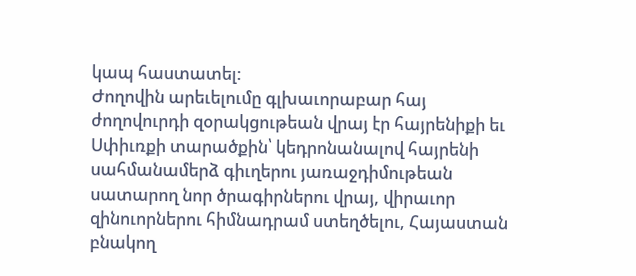կապ հաստատել:
Ժողովին արեւելումը գլխաւորաբար հայ ժողովուրդի զօրակցութեան վրայ էր հայրենիքի եւ Սփիւռքի տարածքին՝ կեդրոնանալով հայրենի սահմանամերձ գիւղերու յառաջդիմութեան սատարող նոր ծրագիրներու վրայ, վիրաւոր զինուորներու հիմնադրամ ստեղծելու, Հայաստան բնակող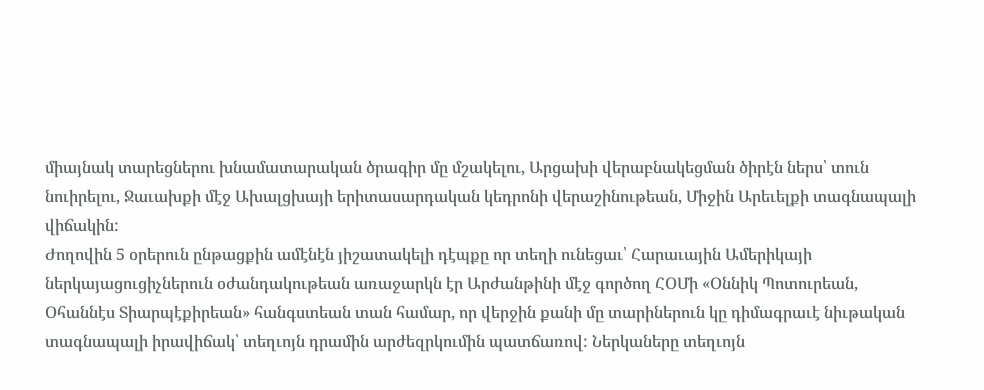միայնակ տարեցներու խնամատարական ծրագիր մը մշակելու, Արցախի վերաբնակեցման ծիրէն ներս՝ տուն նուիրելու, Ջաւախքի մէջ Ախալցխայի երիտասարդական կեդրոնի վերաշինութեան, Միջին Արեւելքի տագնապալի վիճակին:
Ժողովին 5 օրերուն ընթացքին ամէնէն յիշատակելի դէպքը որ տեղի ունեցաւ՝ Հարաւային Ամերիկայի ներկայացուցիչներուն օժանդակութեան առաջարկն էր Արժանթինի մէջ գործող ՀՕՄի «Օննիկ Պոտուրեան, Օհաննէս Տիարպէքիրեան» հանգստեան տան համար, որ վերջին քանի մը տարիներուն կը դիմագրաւէ նիւթական տագնապալի իրավիճակ՝ տեղւոյն դրամին արժեզրկումին պատճառով: Ներկաները տեղւոյն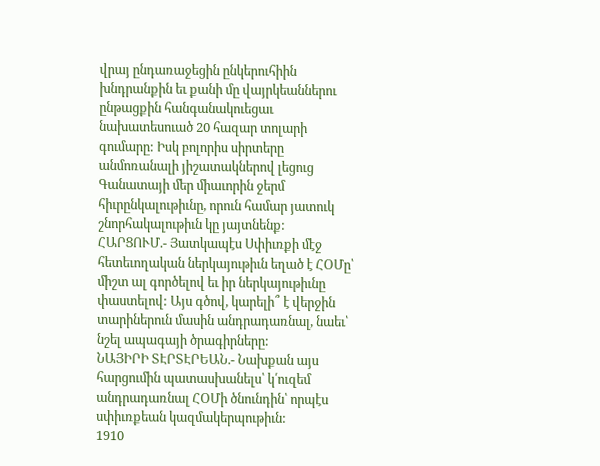վրայ ընդառաջեցին ընկերուհիին խնդրանքին եւ քանի մը վայրկեաններու ընթացքին հանգանակուեցաւ նախատեսուած 20 հազար տոլարի գումարը: Իսկ բոլորիս սիրտերը անմոռանալի յիշատակներով լեցուց Գանատայի մեր միաւորին ջերմ հիւրընկալութիւնը, որուն համար յատուկ շնորհակալութիւն կը յայտնենք:
ՀԱՐՑՈՒՄ.- Յատկապէս Սփիւռքի մէջ հետեւողական ներկայութիւն եղած է ՀՕՄը՝ միշտ ալ գործելով եւ իր ներկայութիւնը փաստելով: Այս գծով, կարելի՞ է վերջին տարիներուն մասին անդրադառնալ, նաեւ՝ նշել ապագայի ծրագիրները:
ՆԱՅԻՐԻ ՏԷՐՏԷՐԵԱՆ.- Նախքան այս հարցումին պատասխանելս՝ կ՛ուզեմ անդրադառնալ ՀՕՄի ծնունդին՝ որպէս սփիւռքեան կազմակերպութիւն:
1910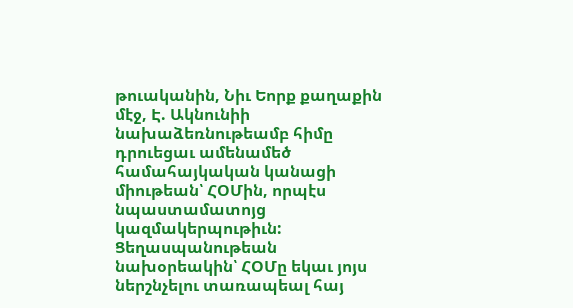թուականին, Նիւ Եորք քաղաքին մէջ, Է. Ակնունիի նախաձեռնութեամբ հիմը դրուեցաւ ամենամեծ համահայկական կանացի միութեան՝ ՀՕՄին, որպէս նպաստամատոյց կազմակերպութիւն: Ցեղասպանութեան նախօրեակին՝ ՀՕՄը եկաւ յոյս ներշնչելու տառապեալ հայ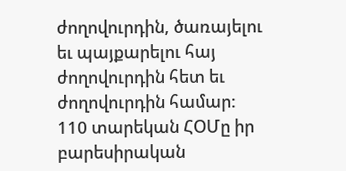ժողովուրդին, ծառայելու եւ պայքարելու հայ ժողովուրդին հետ եւ ժողովուրդին համար:
110 տարեկան ՀՕՄը իր բարեսիրական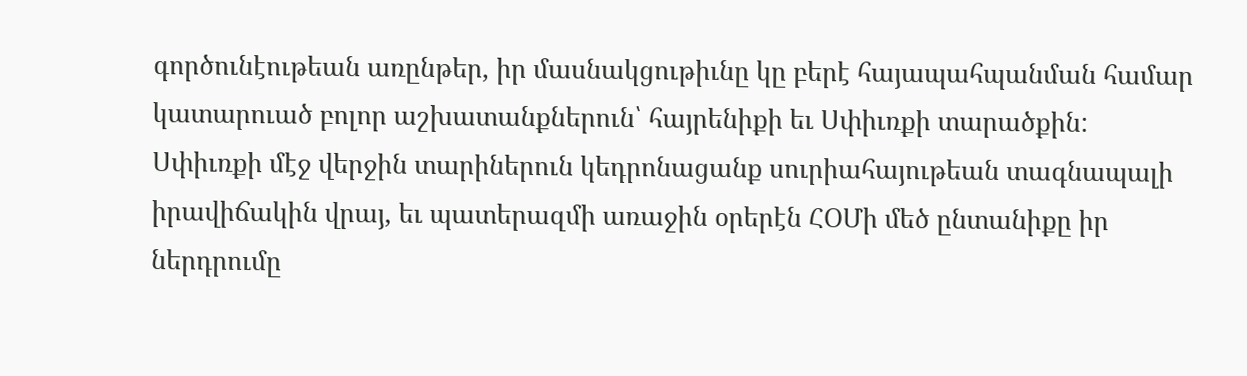գործունէութեան առընթեր, իր մասնակցութիւնը կը բերէ հայապահպանման համար կատարուած բոլոր աշխատանքներուն՝ հայրենիքի եւ Սփիւռքի տարածքին:
Սփիւռքի մէջ վերջին տարիներուն կեդրոնացանք սուրիահայութեան տագնապալի իրավիճակին վրայ, եւ պատերազմի առաջին օրերէն ՀՕՄի մեծ ընտանիքը իր ներդրումը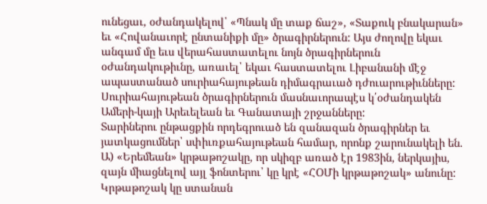ունեցաւ, օժանդակելով՝ «Պնակ մը տաք ճաշ», «Տաքուկ բնակարան» եւ «Հովանաւորէ ընտանիքի մը» ծրագիրներուն: Այս ժողովը եկաւ անգամ մը եւս վերահաստատելու նոյն ծրագիրներուն օժանդակութիւնը, առաւել՝ եկաւ հաստատելու Լիբանանի մէջ ապաստանած սուրիահայութեան դիմագրաւած դժուարութիւնները: Սուրիահայութեան ծրագիրներուն մասնաւորապէս կ՛օժանդակեն Ամերի-կայի Արեւելեան եւ Գանատայի շրջանները:
Տարիներու ընթացքին որդեգրուած են զանազան ծրագիրներ եւ յատկացումներ՝ սփիւռքահայութեան համար, որոնք շարունակելի են.
Ա) «Երեմեան» կրթաթոշակը, որ սկիզբ առած էր 1983ին, ներկայիս, զայն միացնելով այլ ֆոնտերու՝ կը կրէ «ՀՕՄի կրթաթոշակ» անունը: Կրթաթոշակ կը ստանան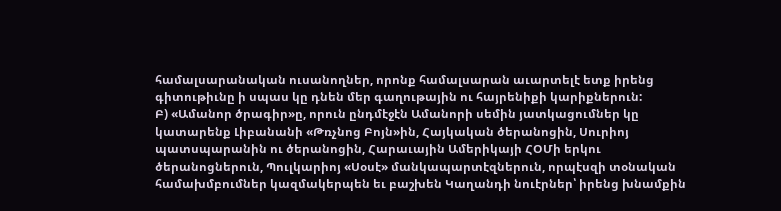համալսարանական ուսանողներ, որոնք համալսարան աւարտելէ ետք իրենց գիտութիւնը ի սպաս կը դնեն մեր գաղութային ու հայրենիքի կարիքներուն:
Բ) «Ամանոր ծրագիր»ը, որուն ընդմէջէն Ամանորի սեմին յատկացումներ կը կատարենք Լիբանանի «Թռչնոց Բոյն»ին, Հայկական ծերանոցին, Սուրիոյ պատսպարանին ու ծերանոցին, Հարաւային Ամերիկայի ՀՕՄի երկու ծերանոցներուն, Պուլկարիոյ «Սօսէ» մանկապարտէզներուն, որպէսզի տօնական համախմբումներ կազմակերպեն եւ բաշխեն Կաղանդի նուէրներ՝ իրենց խնամքին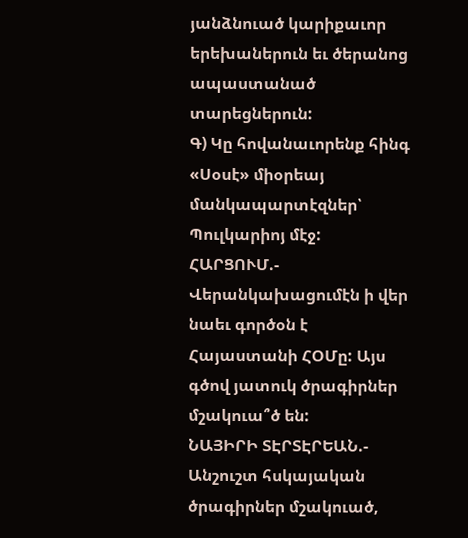յանձնուած կարիքաւոր երեխաներուն եւ ծերանոց ապաստանած տարեցներուն:
Գ) Կը հովանաւորենք հինգ «Սօսէ» միօրեայ մանկապարտէզներ՝ Պուլկարիոյ մէջ:
ՀԱՐՑՈՒՄ.- Վերանկախացումէն ի վեր նաեւ գործօն է Հայաստանի ՀՕՄը: Այս գծով յատուկ ծրագիրներ մշակուա՞ծ են:
ՆԱՅԻՐԻ ՏԷՐՏԷՐԵԱՆ.- Անշուշտ հսկայական ծրագիրներ մշակուած,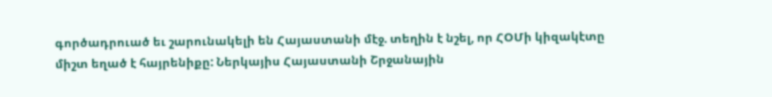գործադրուած եւ շարունակելի են Հայաստանի մէջ. տեղին է նշել, որ ՀՕՄի կիզակէտը միշտ եղած է հայրենիքը: Ներկայիս Հայաստանի Շրջանային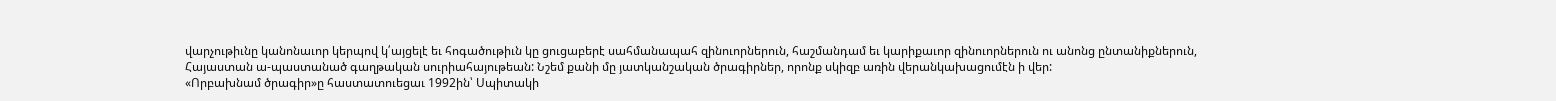վարչութիւնը կանոնաւոր կերպով կ՛այցելէ եւ հոգածութիւն կը ցուցաբերէ սահմանապահ զինուորներուն, հաշմանդամ եւ կարիքաւոր զինուորներուն ու անոնց ընտանիքներուն, Հայաստան ա-պաստանած գաղթական սուրիահայութեան: Նշեմ քանի մը յատկանշական ծրագիրներ, որոնք սկիզբ առին վերանկախացումէն ի վեր:
«Որբախնամ ծրագիր»ը հաստատուեցաւ 1992ին՝ Սպիտակի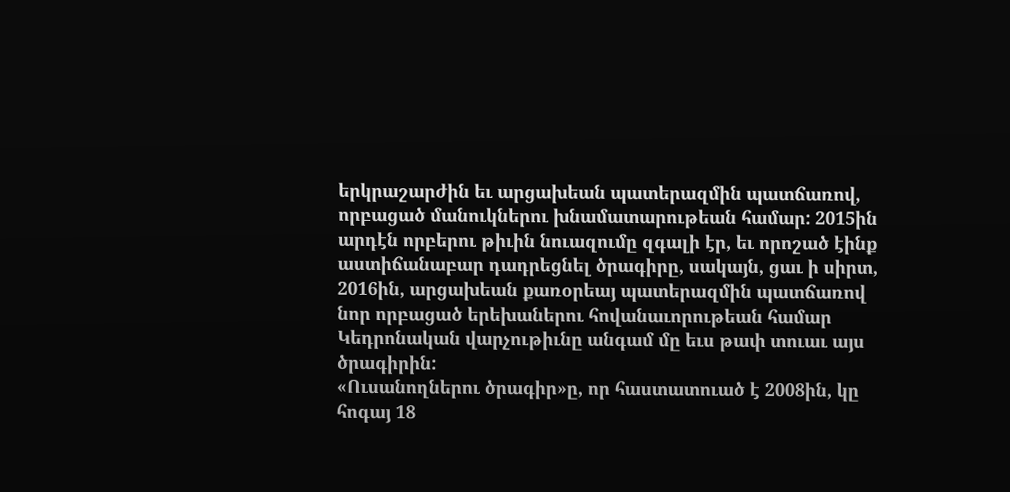երկրաշարժին եւ արցախեան պատերազմին պատճառով, որբացած մանուկներու խնամատարութեան համար: 2015ին արդէն որբերու թիւին նուազումը զգալի էր, եւ որոշած էինք աստիճանաբար դադրեցնել ծրագիրը, սակայն, ցաւ ի սիրտ, 2016ին, արցախեան քառօրեայ պատերազմին պատճառով նոր որբացած երեխաներու հովանաւորութեան համար Կեդրոնական վարչութիւնը անգամ մը եւս թափ տուաւ այս ծրագիրին:
«Ուսանողներու ծրագիր»ը, որ հաստատուած է 2008ին, կը հոգայ 18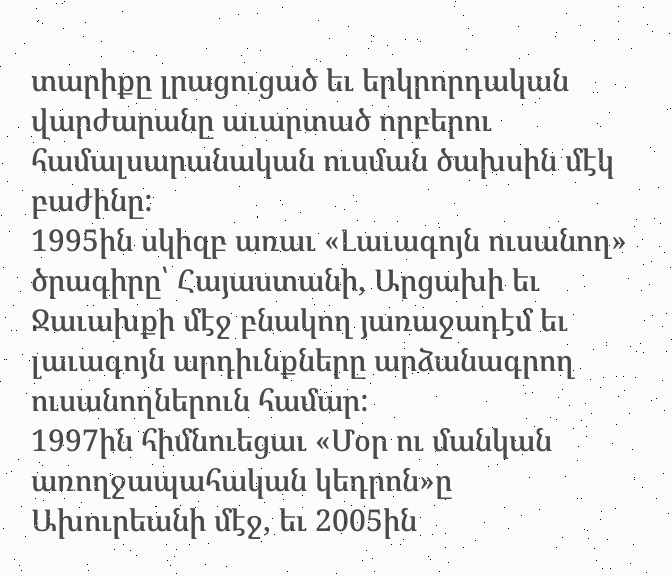տարիքը լրացուցած եւ երկրորդական վարժարանը աւարտած որբերու համալսարանական ուսման ծախսին մէկ բաժինը:
1995ին սկիզբ առաւ «Լաւագոյն ուսանող» ծրագիրը՝ Հայաստանի, Արցախի եւ Ջաւախքի մէջ բնակող յառաջադէմ եւ լաւագոյն արդիւնքները արձանագրող ուսանողներուն համար:
1997ին հիմնուեցաւ «Մօր ու մանկան առողջապահական կեդրոն»ը Ախուրեանի մէջ, եւ 2005ին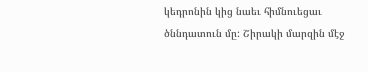կեդրոնին կից նաեւ հիմնուեցաւ ծննդատուն մը: Շիրակի մարզին մէջ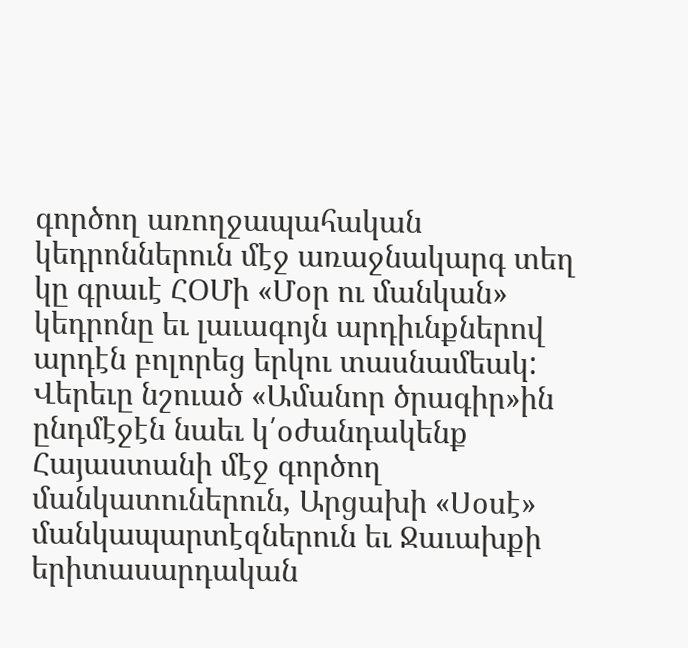գործող առողջապահական կեդրոններուն մէջ առաջնակարգ տեղ կը գրաւէ ՀՕՄի «Մօր ու մանկան» կեդրոնը եւ լաւագոյն արդիւնքներով արդէն բոլորեց երկու տասնամեակ:
Վերեւը նշուած «Ամանոր ծրագիր»ին ընդմէջէն նաեւ կ՛օժանդակենք Հայաստանի մէջ գործող մանկատուներուն, Արցախի «Սօսէ» մանկապարտէզներուն եւ Ջաւախքի երիտասարդական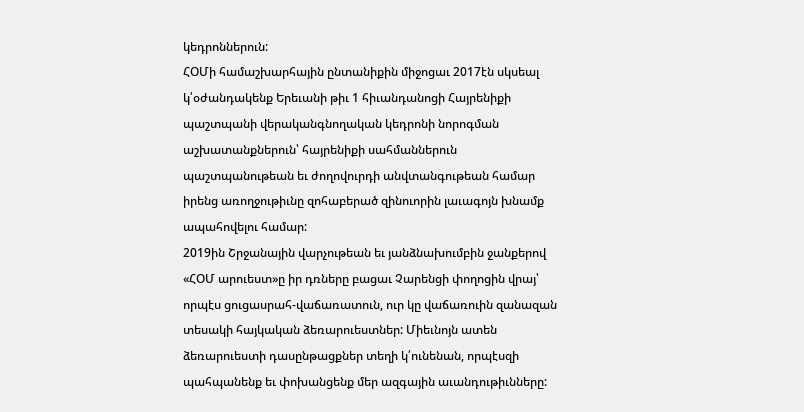կեդրոններուն:
ՀՕՄի համաշխարհային ընտանիքին միջոցաւ 2017էն սկսեալ կ՛օժանդակենք Երեւանի թիւ 1 հիւանդանոցի Հայրենիքի պաշտպանի վերականգնողական կեդրոնի նորոգման աշխատանքներուն՝ հայրենիքի սահմաններուն պաշտպանութեան եւ ժողովուրդի անվտանգութեան համար իրենց առողջութիւնը զոհաբերած զինուորին լաւագոյն խնամք ապահովելու համար:
2019ին Շրջանային վարչութեան եւ յանձնախումբին ջանքերով «ՀՕՄ արուեստ»ը իր դռները բացաւ Չարենցի փողոցին վրայ՝ որպէս ցուցասրահ-վաճառատուն, ուր կը վաճառուին զանազան տեսակի հայկական ձեռարուեստներ: Միեւնոյն ատեն ձեռարուեստի դասընթացքներ տեղի կ՛ունենան, որպէսզի պահպանենք եւ փոխանցենք մեր ազգային աւանդութիւնները: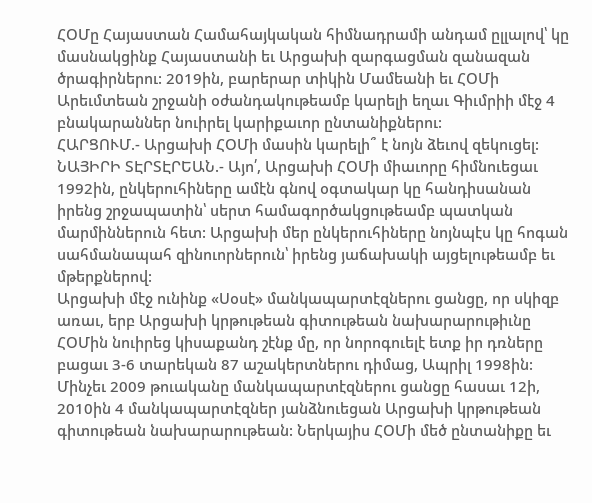ՀՕՄը Հայաստան Համահայկական հիմնադրամի անդամ ըլլալով՝ կը մասնակցինք Հայաստանի եւ Արցախի զարգացման զանազան ծրագիրներու: 2019ին, բարերար տիկին Մամեանի եւ ՀՕՄի Արեւմտեան շրջանի օժանդակութեամբ կարելի եղաւ Գիւմրիի մէջ 4 բնակարաններ նուիրել կարիքաւոր ընտանիքներու:
ՀԱՐՑՈՒՄ.- Արցախի ՀՕՄի մասին կարելի՞ է նոյն ձեւով զեկուցել:
ՆԱՅԻՐԻ ՏԷՐՏԷՐԵԱՆ.- Այո՛, Արցախի ՀՕՄի միաւորը հիմնուեցաւ 1992ին, ընկերուհիները ամէն գնով օգտակար կը հանդիսանան իրենց շրջապատին՝ սերտ համագործակցութեամբ պատկան մարմիններուն հետ: Արցախի մեր ընկերուհիները նոյնպէս կը հոգան սահմանապահ զինուորներուն՝ իրենց յաճախակի այցելութեամբ եւ մթերքներով:
Արցախի մէջ ունինք «Սօսէ» մանկապարտէզներու ցանցը, որ սկիզբ առաւ, երբ Արցախի կրթութեան գիտութեան նախարարութիւնը ՀՕՄին նուիրեց կիսաքանդ շէնք մը, որ նորոգուելէ ետք իր դռները բացաւ 3-6 տարեկան 87 աշակերտներու դիմաց, Ապրիլ 1998ին: Մինչեւ 2009 թուականը մանկապարտէզներու ցանցը հասաւ 12ի, 2010ին 4 մանկապարտէզներ յանձնուեցան Արցախի կրթութեան գիտութեան նախարարութեան: Ներկայիս ՀՕՄի մեծ ընտանիքը եւ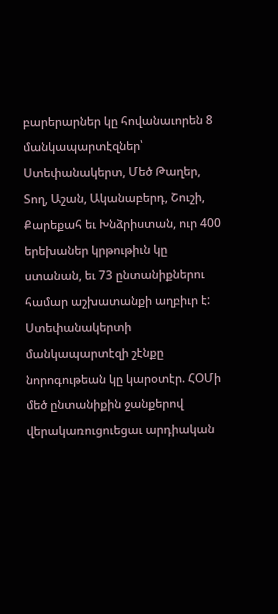բարերարներ կը հովանաւորեն 8 մանկապարտէզներ՝ Ստեփանակերտ, Մեծ Թաղեր, Տող, Աշան, Ականաբերդ, Շուշի, Քարեքահ եւ Խնձրիստան, ուր 400 երեխաներ կրթութիւն կը ստանան, եւ 73 ընտանիքներու համար աշխատանքի աղբիւր է:
Ստեփանակերտի մանկապարտէզի շէնքը նորոգութեան կը կարօտէր. ՀՕՄի մեծ ընտանիքին ջանքերով վերակառուցուեցաւ արդիական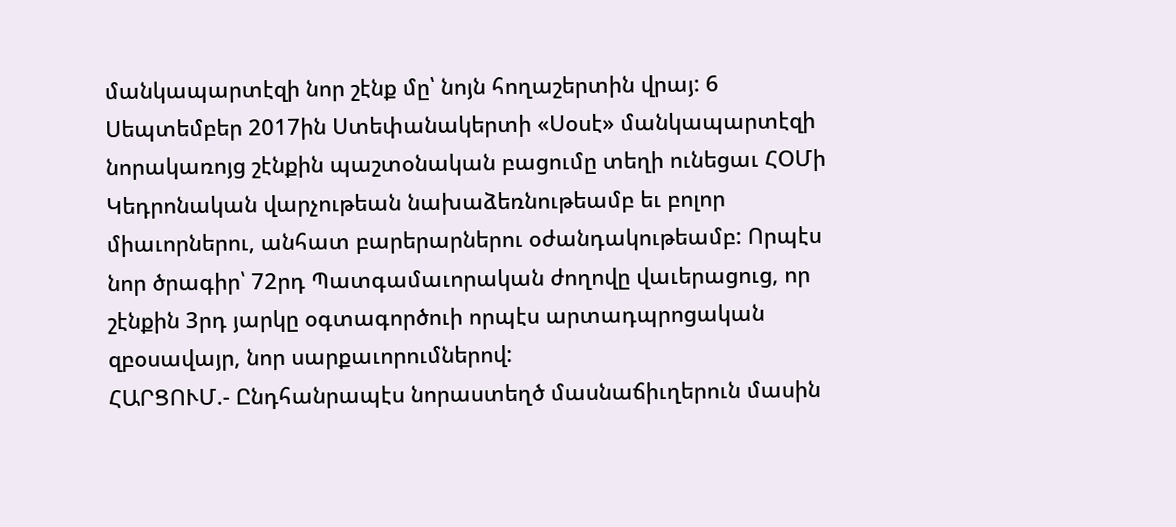մանկապարտէզի նոր շէնք մը՝ նոյն հողաշերտին վրայ: 6 Սեպտեմբեր 2017ին Ստեփանակերտի «Սօսէ» մանկապարտէզի նորակառոյց շէնքին պաշտօնական բացումը տեղի ունեցաւ ՀՕՄի Կեդրոնական վարչութեան նախաձեռնութեամբ եւ բոլոր միաւորներու, անհատ բարերարներու օժանդակութեամբ: Որպէս նոր ծրագիր՝ 72րդ Պատգամաւորական ժողովը վաւերացուց, որ շէնքին 3րդ յարկը օգտագործուի որպէս արտադպրոցական զբօսավայր, նոր սարքաւորումներով:
ՀԱՐՑՈՒՄ.- Ընդհանրապէս նորաստեղծ մասնաճիւղերուն մասին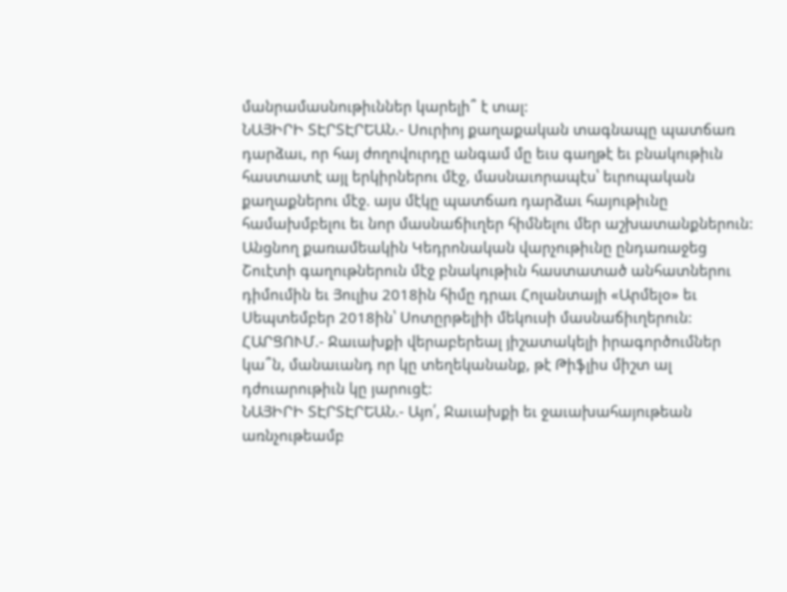մանրամասնութիւններ կարելի՞ է տալ:
ՆԱՅԻՐԻ ՏԷՐՏԷՐԵԱՆ.- Սուրիոյ քաղաքական տագնապը պատճառ դարձաւ, որ հայ ժողովուրդը անգամ մը եւս գաղթէ եւ բնակութիւն հաստատէ այլ երկիրներու մէջ, մասնաւորապէս՝ եւրոպական քաղաքներու մէջ. այս մէկը պատճառ դարձաւ հայութիւնը համախմբելու եւ նոր մասնաճիւղեր հիմնելու մեր աշխատանքներուն: Անցնող քառամեակին Կեդրոնական վարչութիւնը ընդառաջեց Շուէտի գաղութներուն մէջ բնակութիւն հաստատած անհատներու դիմումին եւ Յուլիս 2018ին հիմը դրաւ Հոլանտայի «Արմելօ» եւ Սեպտեմբեր 2018ին՝ Սոտըրթելիի մեկուսի մասնաճիւղերուն:
ՀԱՐՑՈՒՄ.- Ջաւախքի վերաբերեալ յիշատակելի իրագործումներ կա՞ն, մանաւանդ որ կը տեղեկանանք, թէ Թիֆլիս միշտ ալ դժուարութիւն կը յարուցէ:
ՆԱՅԻՐԻ ՏԷՐՏԷՐԵԱՆ.- Այո՛, Ջաւախքի եւ ջաւախահայութեան առնչութեամբ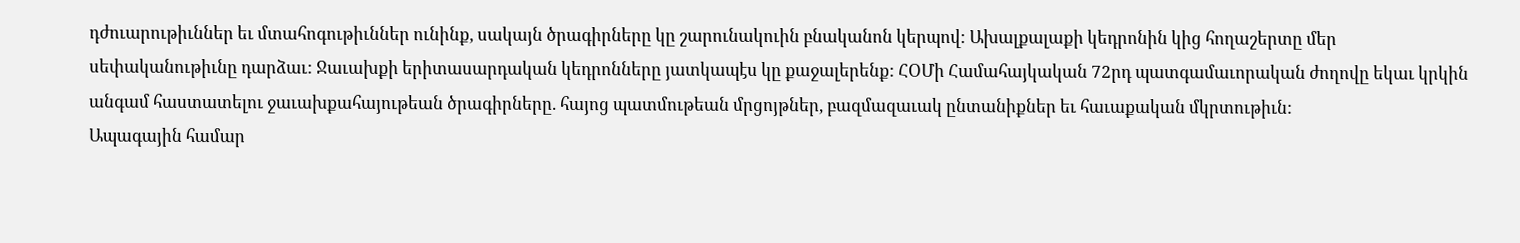դժուարութիւններ եւ մտահոգութիւններ ունինք, սակայն ծրագիրները կը շարունակուին բնականոն կերպով: Ախալքալաքի կեդրոնին կից հողաշերտը մեր սեփականութիւնը դարձաւ: Ջաւախքի երիտասարդական կեդրոնները յատկապէս կը քաջալերենք: ՀՕՄի Համահայկական 72րդ պատգամաւորական ժողովը եկաւ կրկին անգամ հաստատելու ջաւախքահայութեան ծրագիրները. հայոց պատմութեան մրցոյթներ, բազմազաւակ ընտանիքներ եւ հաւաքական մկրտութիւն:
Ապագային համար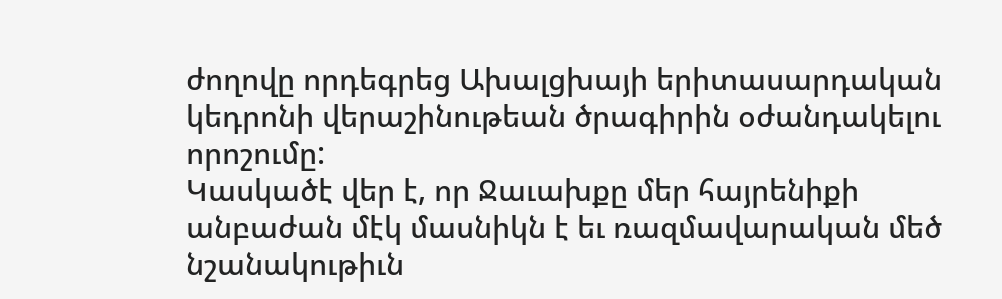ժողովը որդեգրեց Ախալցխայի երիտասարդական կեդրոնի վերաշինութեան ծրագիրին օժանդակելու որոշումը:
Կասկածէ վեր է, որ Ջաւախքը մեր հայրենիքի անբաժան մէկ մասնիկն է եւ ռազմավարական մեծ նշանակութիւն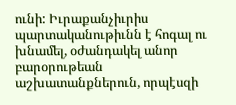ունի: Իւրաքանչիւրիս պարտականութիւնն է հոգալ ու խնամել, օժանդակել անոր բարօրութեան աշխատանքներուն, որպէսզի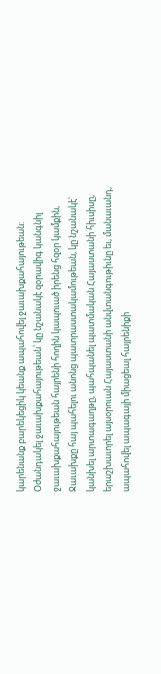կարենանք բարեկեցիկ կեանք ապահովել ջաւախքահայութեան: Օժանդակել ջաւախքահայութեան՝ կը նշանակէ զօրավիգ կանգնիլ ջաւախքահայութեան հայրենի հողին կապուած իրենց հզօր կամքին, Ջաւախքը հայ պահելու անոնց պատրաստակամութեան, կը նշանակէ՝ կանխել արտագաղթը, պահպանել պատմական Հայաստանի հիւսիսը, երաշխաւորել այսօրուան Հայաստանի անվտանգութիւնը եւ, մանաւանդ, ապահովել ապագայի միացեալ հայրենիքի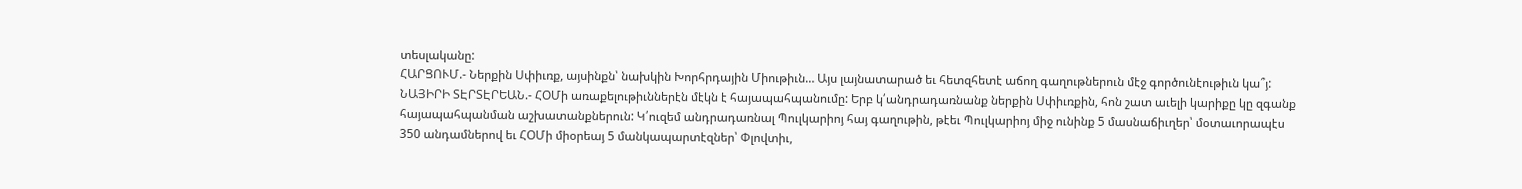տեսլականը:
ՀԱՐՑՈՒՄ.- Ներքին Սփիւռք, այսինքն՝ նախկին Խորհրդային Միութիւն… Այս լայնատարած եւ հետզհետէ աճող գաղութներուն մէջ գործունէութիւն կա՞յ:
ՆԱՅԻՐԻ ՏԷՐՏԷՐԵԱՆ.- ՀՕՄի առաքելութիւններէն մէկն է հայապահպանումը: Երբ կ՛անդրադառնանք ներքին Սփիւռքին, հոն շատ աւելի կարիքը կը զգանք հայապահպանման աշխատանքներուն: Կ՛ուզեմ անդրադառնալ Պուլկարիոյ հայ գաղութին, թէեւ Պուլկարիոյ միջ ունինք 5 մասնաճիւղեր՝ մօտաւորապէս 350 անդամներով եւ ՀՕՄի միօրեայ 5 մանկապարտէզներ՝ Փլովտիւ,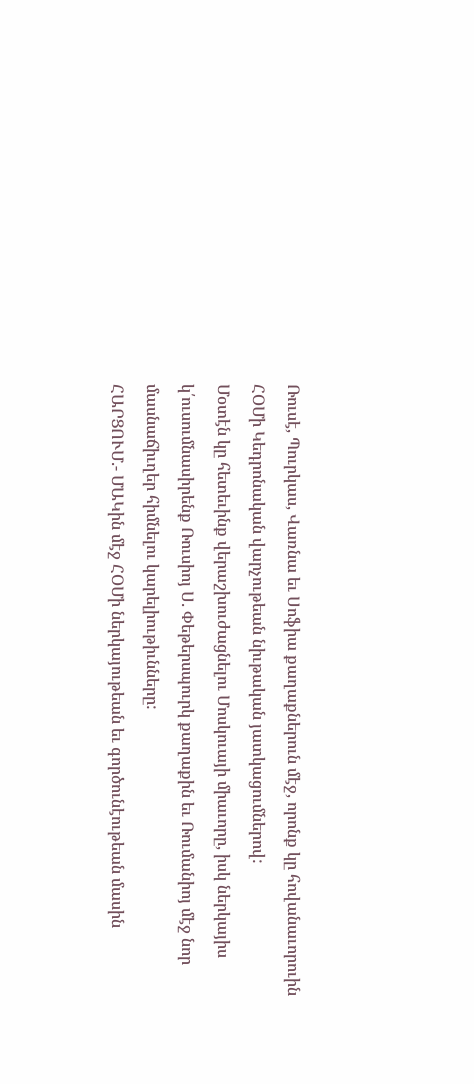Ռուսէ, Պուրկաս, Վառնա եւ Սոֆիա քաղաքներուն մէջ, որոնք կը հովանաւորուին ՀՕՄի Կեդրոնական վարչութեան նիւթական յատկացումներով:
Մօտէն կը հետեւինք վերաշխուժացնելու Մոսկուայի միաւորը, իսկ ներկայիս կ՛ուսումնասիրենք Ռուսիոյ Ս. Փեթերսպուրկ քաղաքին եւ Ռումանիոյ մէջ նոր մասնաճիւղեր հիմնելու կարելիութիւնները:
ՀԱՐՑՈՒՄ.- ՄԱԿին մէջ ՀՕՄի ներկայութեան եւ գործունէութեան մասին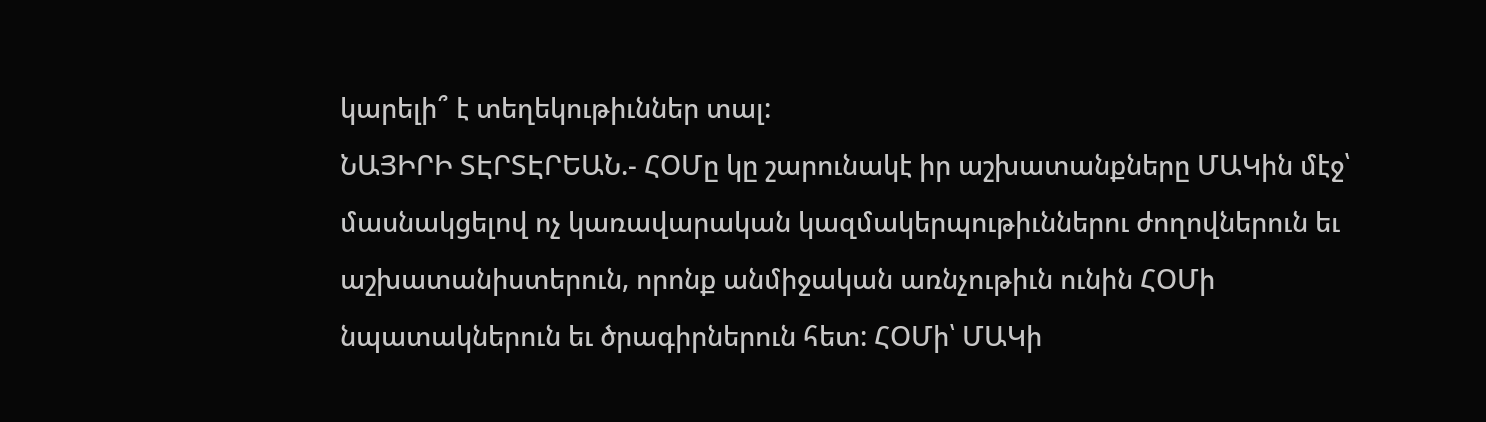կարելի՞ է տեղեկութիւններ տալ:
ՆԱՅԻՐԻ ՏԷՐՏԷՐԵԱՆ.- ՀՕՄը կը շարունակէ իր աշխատանքները ՄԱԿին մէջ՝ մասնակցելով ոչ կառավարական կազմակերպութիւններու ժողովներուն եւ աշխատանիստերուն, որոնք անմիջական առնչութիւն ունին ՀՕՄի նպատակներուն եւ ծրագիրներուն հետ: ՀՕՄի՝ ՄԱԿի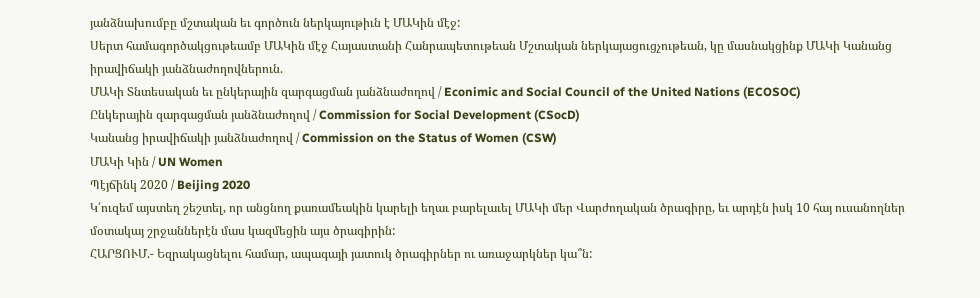յանձնախումբը մշտական եւ գործուն ներկայութիւն է ՄԱԿին մէջ:
Սերտ համագործակցութեամբ ՄԱԿին մէջ Հայաստանի Հանրապետութեան Մշտական ներկայացուցչութեան, կը մասնակցինք ՄԱԿի Կանանց իրավիճակի յանձնաժողովներուն.
ՄԱԿի Տնտեսական եւ ընկերային զարգացման յանձնաժողով / Econimic and Social Council of the United Nations (ECOSOC)
Ընկերային զարգացման յանձնաժողով / Commission for Social Development (CSocD)
Կանանց իրավիճակի յանձնաժողով / Commission on the Status of Women (CSW)
ՄԱԿի Կին / UN Women
Պէյճինկ 2020 / Beijing 2020
Կ՛ուզեմ այստեղ շեշտել, որ անցնող քառամեակին կարելի եղաւ բարելաւել ՄԱԿի մեր Վարժողական ծրագիրը, եւ արդէն իսկ 10 հայ ուսանողներ մօտակայ շրջաններէն մաս կազմեցին այս ծրագիրին:
ՀԱՐՑՈՒՄ.- Եզրակացնելու համար, ապագայի յատուկ ծրագիրներ ու առաջարկներ կա՞ն: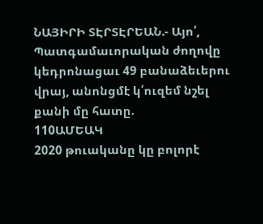ՆԱՅԻՐԻ ՏԷՐՏԷՐԵԱՆ.- Այո՛, Պատգամաւորական ժողովը կեդրոնացաւ 49 բանաձեւերու վրայ, անոնցմէ կ՛ուզեմ նշել քանի մը հատը.
110ԱՄԵԱԿ
2020 թուականը կը բոլորէ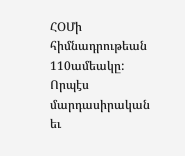ՀՕՄի հիմնադրութեան 110ամեակը: Որպէս մարդասիրական եւ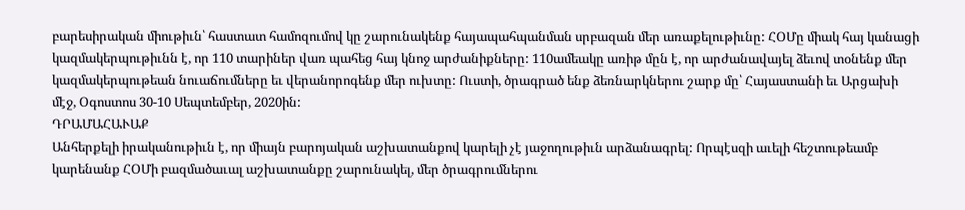բարեսիրական միութիւն՝ հաստատ համոզումով կը շարունակենք հայապահպանման սրբազան մեր առաքելութիւնը: ՀՕՄը միակ հայ կանացի կազմակերպութիւնն է, որ 110 տարիներ վառ պահեց հայ կնոջ արժանիքները: 110ամեակը առիթ մըն է, որ արժանավայել ձեւով տօնենք մեր կազմակերպութեան նուաճումները եւ վերանորոգենք մեր ուխտը: Ուստի, ծրագրած ենք ձեռնարկներու շարք մը՝ Հայաստանի եւ Արցախի մէջ, Օգոստոս 30-10 Սեպտեմբեր, 2020ին:
ԴՐԱՄԱՀԱՒԱՔ
Անհերքելի իրականութիւն է, որ միայն բարոյական աշխատանքով կարելի չէ յաջողութիւն արձանագրել: Որպէսզի աւելի հեշտութեամբ կարենանք ՀՕՄի բազմածաւալ աշխատանքը շարունակել, մեր ծրագրումներու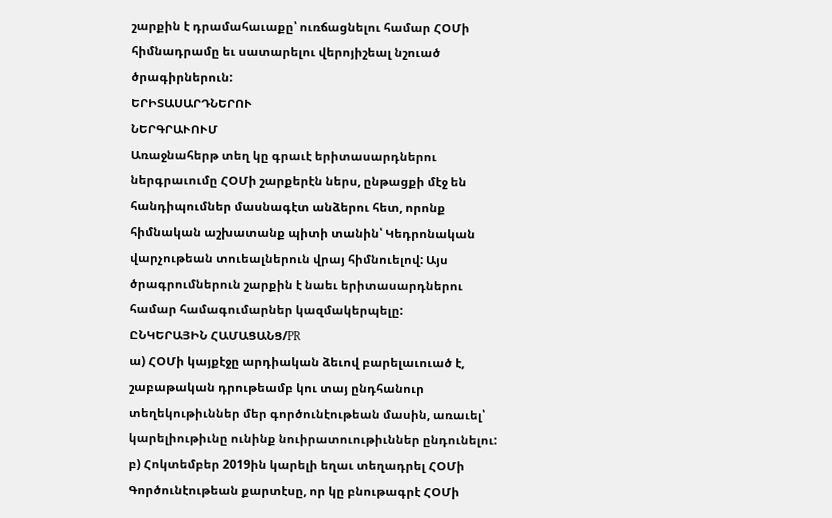շարքին է դրամահաւաքը՝ ուռճացնելու համար ՀՕՄի հիմնադրամը եւ սատարելու վերոյիշեալ նշուած ծրագիրներուն:
ԵՐԻՏԱՍԱՐԴՆԵՐՈՒ
ՆԵՐԳՐԱՒՈՒՄ
Առաջնահերթ տեղ կը գրաւէ երիտասարդներու ներգրաւումը ՀՕՄի շարքերէն ներս, ընթացքի մէջ են հանդիպումներ մասնագէտ անձերու հետ, որոնք հիմնական աշխատանք պիտի տանին՝ Կեդրոնական վարչութեան տուեալներուն վրայ հիմնուելով: Այս ծրագրումներուն շարքին է նաեւ երիտասարդներու համար համագումարներ կազմակերպելը:
ԸՆԿԵՐԱՅԻՆ ՀԱՄԱՑԱՆՑ/PR
ա) ՀՕՄի կայքէջը արդիական ձեւով բարելաւուած է, շաբաթական դրութեամբ կու տայ ընդհանուր տեղեկութիւններ մեր գործունէութեան մասին, առաւել՝ կարելիութիւնը ունինք նուիրատուութիւններ ընդունելու:
բ) Հոկտեմբեր 2019ին կարելի եղաւ տեղադրել ՀՕՄի Գործունէութեան քարտէսը, որ կը բնութագրէ ՀՕՄի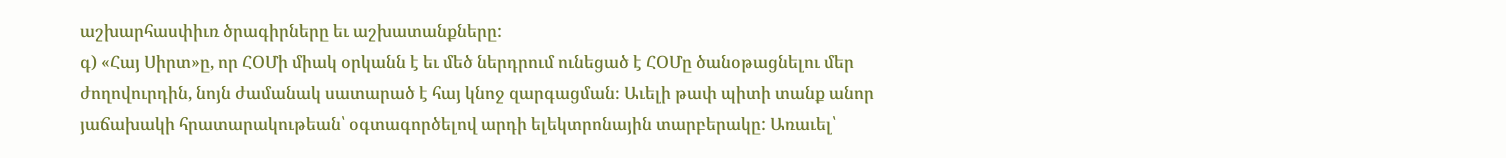աշխարհասփիւռ ծրագիրները եւ աշխատանքները:
գ) «Հայ Սիրտ»ը, որ ՀՕՄի միակ օրկանն է եւ մեծ ներդրում ունեցած է ՀՕՄը ծանօթացնելու մեր ժողովուրդին, նոյն ժամանակ սատարած է հայ կնոջ զարգացման։ Աւելի թափ պիտի տանք անոր յաճախակի հրատարակութեան՝ օգտագործելով արդի ելեկտրոնային տարբերակը: Առաւել՝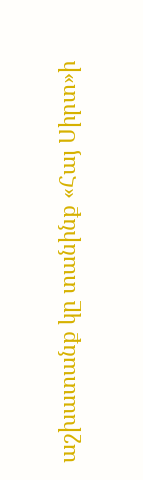աշխատանք կը տանինք «Հայ Սիրտ»ի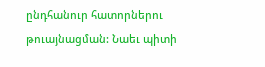ընդհանուր հատորներու թուայնացման: Նաեւ պիտի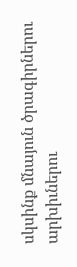սկսինք մնայուն ծրագիրներու արխիւներու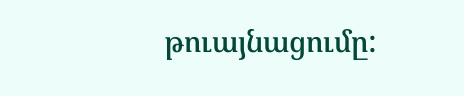թուայնացումը: